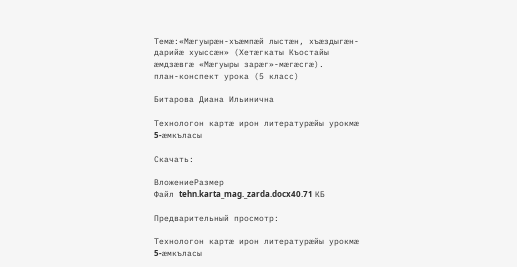Темæ:«Мæгуырæн-хъæмпæй лыстæн, хъæздыгæн-дарийæ хуыссæн» (Хетæгкаты Къостайы æмдзæвгæ «Мæгуыры зарæг»-мæгæсгæ).
план-конспект урока (5 класс)

Битарова Диана Ильинична

Технологон картæ ирон литературæйы урокмæ 5-æмкъласы

Скачать:

ВложениеРазмер
Файл tehn.karta_mag._zarda.docx40.71 КБ

Предварительный просмотр:

Технологон картæ ирон литературæйы урокмæ 5-æмкъласы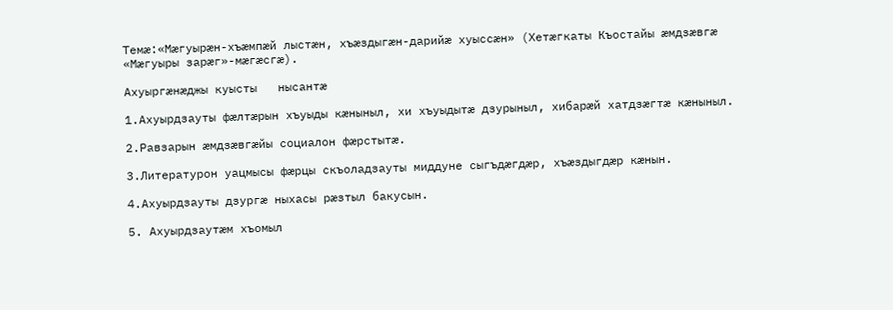Темæ:«Мæгуырæн-хъæмпæй лыстæн, хъæздыгæн-дарийæ хуыссæн» (Хетæгкаты Къостайы æмдзæвгæ «Мæгуыры зарæг»-мæгæсгæ).

Ахуыргæнæджы куысты   нысантæ

1.Ахуырдзауты фӕлтӕрын хъуыды кӕныныл, хи хъуыдытӕ дзурыныл, хибарӕй хатдзӕгтӕ кӕныныл.

2.Равзарын æмдзæвгæйы социалон фæрстытæ.

3.Литературон уацмысы фӕрцы скъоладзауты миддуне сыгъдӕгдӕр, хъӕздыгдӕр кӕнын.

4.Ахуырдзауты дзургæ ныхасы рæзтыл бакусын.

5. Ахуырдзаутæм хъомыл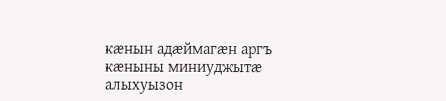кæнын адæймагæн аргъ кæныны миниуджытæ алыхуызон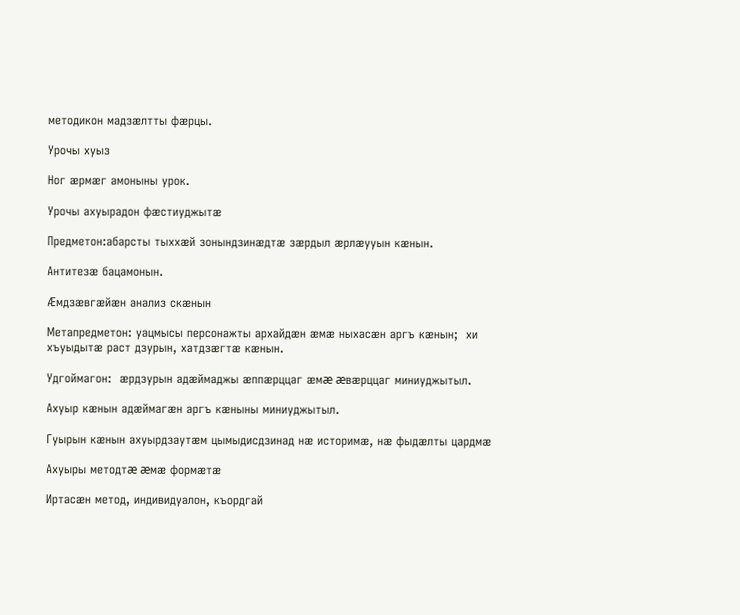методикон мадзæлтты фæрцы.

Урочы хуыз

Ног æрмæг амоныны урок.

Урочы ахуырадон фæстиуджытæ

Предметон:абарсты тыххæй зонындзинæдтæ зæрдыл æрлæууын кæнын.

Антитезæ бацамонын.

Æмдзæвгæйæн анализ скæнын

Метапредметон: уацмысы персонажты архайдæн æмæ ныхасæн аргъ кæнын;  хи хъуыдытæ раст дзурын, хатдзæгтæ кæнын.

Удгоймагон:  æрдзурын адæймаджы æппæрццаг æмæ æвæрццаг миниуджытыл.

Ахуыр кæнын адæймагæн аргъ кæныны миниуджытыл.

Гуырын кæнын ахуырдзаутæм цымыдисдзинад нæ историмæ, нæ фыдæлты цардмæ

Ахуыры методтæ æмæ формæтæ

Иртасæн метод, индивидуалон, къордгай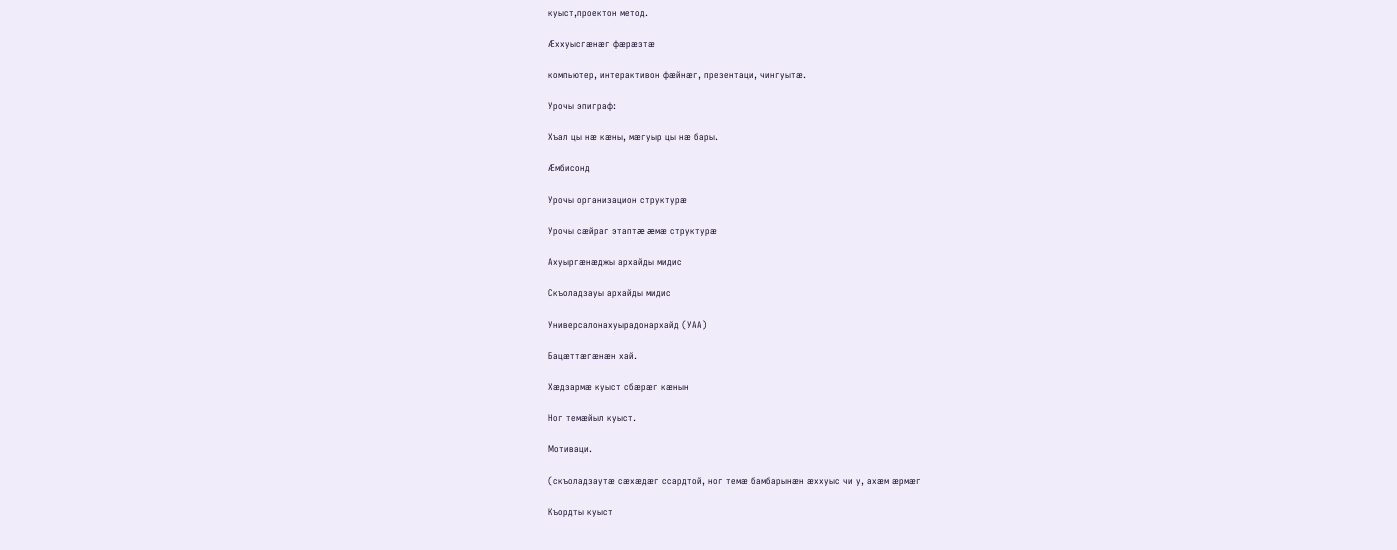куыст,проектон метод.

Æххуысгæнæг фæрæзтæ

компьютер, интерактивон фæйнæг, презентаци, чингуытæ.

Урочы эпиграф:

Хъал цы нæ кæны, мæгуыр цы нæ бары.

Æмбисонд

Урочы организацион структурæ

Урочы сæйраг этаптæ æмæ структурæ

Ахуыргæнæджы архайды мидис

Скъоладзауы архайды мидис

Универсалонахуырадонархайд (УАА)

Бацæттæгæнæн хай.

Хæдзармæ куыст сбæрæг кæнын

Ног темæйыл куыст.

Мотиваци.

(скъоладзаутæ сæхæдæг ссардтой, ног темæ бамбарынæн æххуыс чи у, ахæм æрмæг

Къордты куыст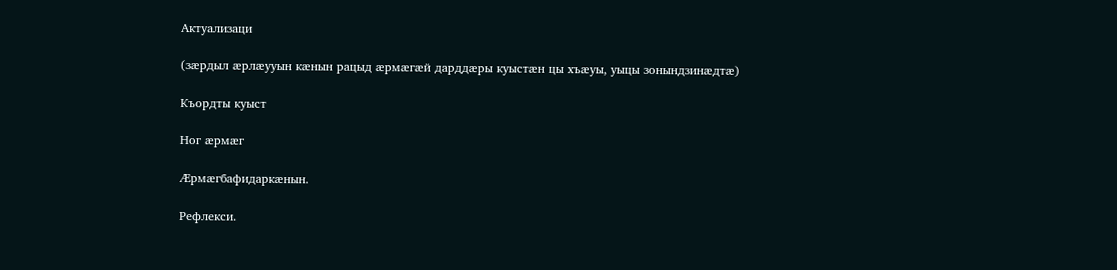Актуализаци

(зæрдыл æрлæууын кæнын рацыд æрмæгæй дарддæры куыстæн цы хъæуы, уыцы зонындзинæдтæ)

Къордты куыст

Ног æрмæг

Æрмæгбафидаркæнын.

Рефлекси.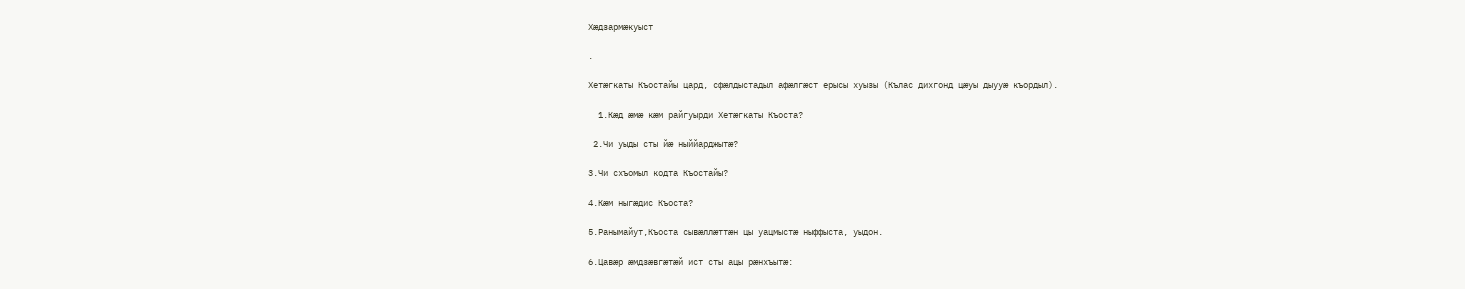Хæдзармæкуыст

.

Хетæгкаты Къостайы цард, сфæлдыстадыл афæлгæст ерысы хуызы (Кълас дихгонд цæуы дыууæ къордыл).

  1.Кæд æмæ кæм райгуырди Хетæгкаты Къоста?

 2.Чи уыды сты йæ ныййарджытæ?

3.Чи схъомыл кодта Къостайы?

4.Кæм ныгæдис Къоста?

5.Ранымайут,Къоста сывæллæттæн цы уацмыстæ ныффыста, уыдон.

6.Цавæр æмдзæвгæтæй ист сты ацы рæнхъытæ: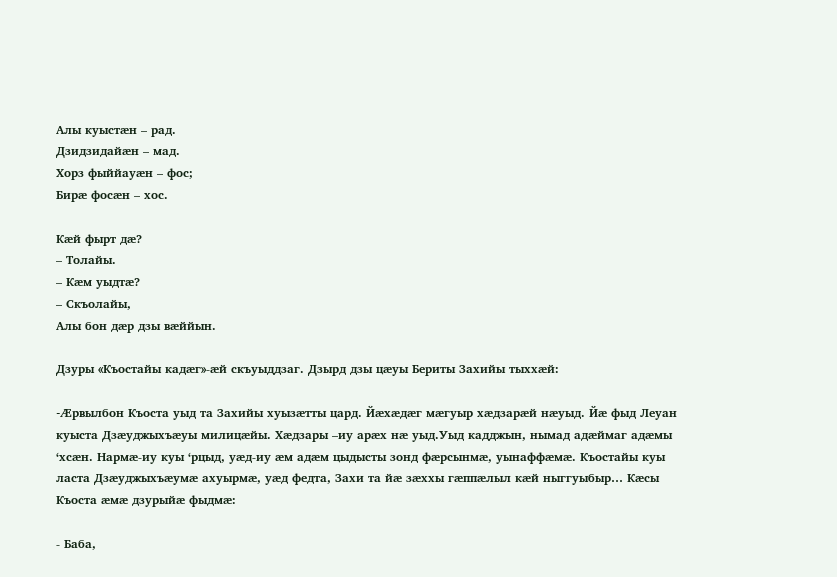Алы куыстæн – рад.
Дзидзидайæн – мад.
Хорз фыййауæн – фос;
Бирæ фосæн – хос.

Кæй фырт дæ?
– Толайы.
– Кæм уыдтæ?
– Скъолайы,
Алы бон дæр дзы вæййын.

Дзуры «Къостайы кадæг»-æй скъуыддзаг. Дзырд дзы цæуы Бериты Захийы тыххæй:

-Æрвылбон Къоста уыд та Захийы хуызæтты цард. Йæхæдæг мæгуыр хæдзарæй нæуыд. Йæ фыд Леуан куыста Дзæуджыхъæуы милицæйы. Хæдзары –иу арæх нæ уыд.Уыд кадджын, нымад адæймаг адæмы ‘хсæн. Нармæ-иу куы ‘рцыд, уæд-иу æм адæм цыдысты зонд фæрсынмæ, уынаффæмæ. Къостайы куы ласта Дзæуджыхъæумæ ахуырмæ, уæд федта, Захи та йæ зæххы гæппæлыл кæй ныггуыбыр… Кæсы Къоста æмæ дзурыйæ фыдмæ:

- Баба,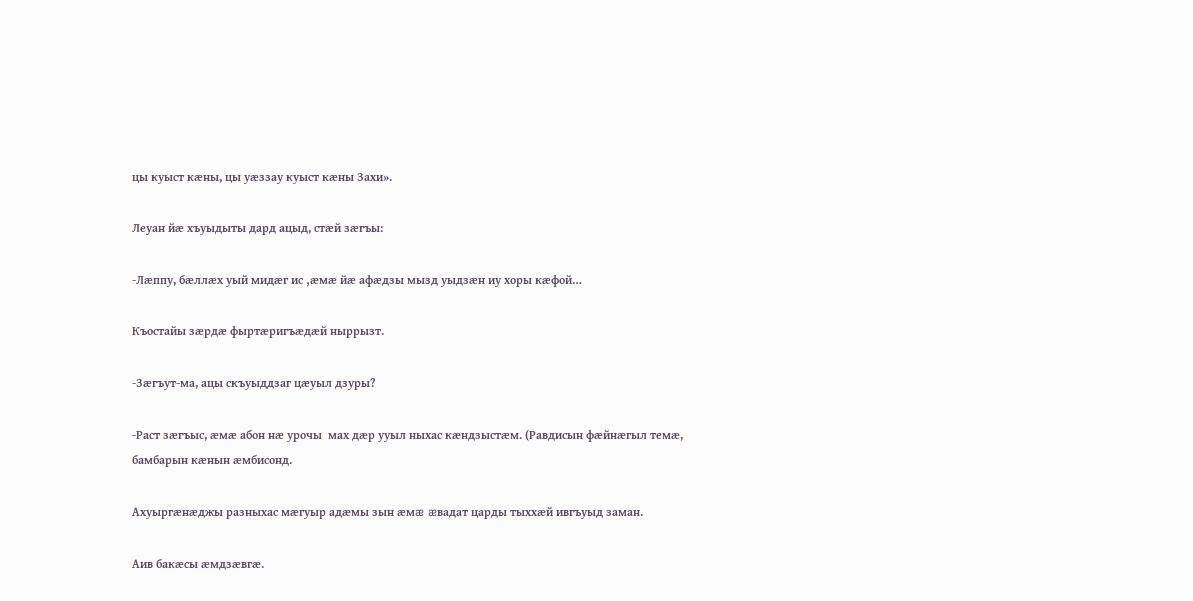цы куыст кæны, цы уæззау куыст кæны Захи».

Леуан йæ хъуыдыты дард ацыд, стæй зæгъы:

-Лæппу, бæллæх уый мидæг ис ,æмæ йæ афæдзы мызд уыдзæн иу хоры кæфой…

Къостайы зæрдæ фыртæригъæдæй ныррызт.

-Зæгъут-ма, ацы скъуыддзаг цæуыл дзуры?

-Раст зæгъыс, æмæ абон нæ урочы  мах дæр ууыл ныхас кæндзыстæм. (Равдисын фæйнæгыл темæ, бамбарын кæнын æмбисонд.

Ахуыргæнæджы разныхас мæгуыр адæмы зын æмæ æвадат царды тыххæй ивгъуыд заман.

Аив бакæсы æмдзæвгæ.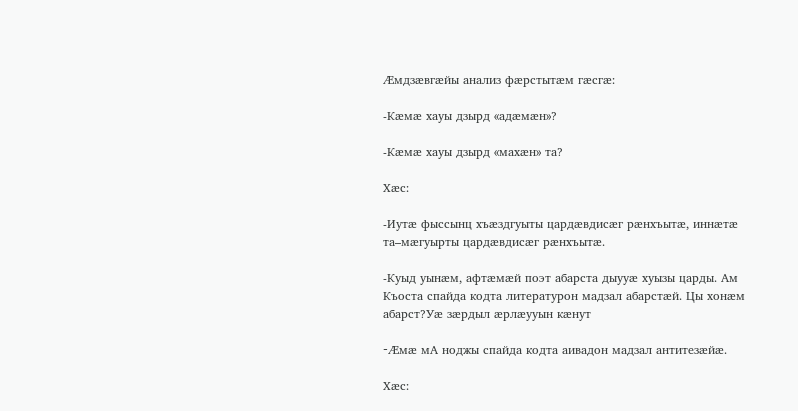Æмдзæвгæйы анализ фæрстытæм гæсгæ:

-Кæмæ хауы дзырд «адæмæн»?

-Кæмæ хауы дзырд «махæн» та?

Хæс:

-Иутæ фыссынц хъæздгуыты цардæвдисæг рæнхъытæ, иннæтæ та–мæгуырты цардæвдисæг рæнхъытæ.

-Куыд уынæм, афтæмæй поэт абарста дыууæ хуызы царды. Ам Къоста спайда кодта литературон мадзал абарстæй. Цы хонæм абарст?Уæ зæрдыл æрлæууын кæнут

-Æмæ мА ноджы спайда кодта аивадон мадзал антитезæйæ.

Хæс: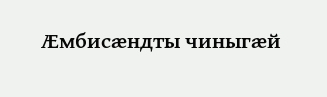Æмбисæндты чиныгæй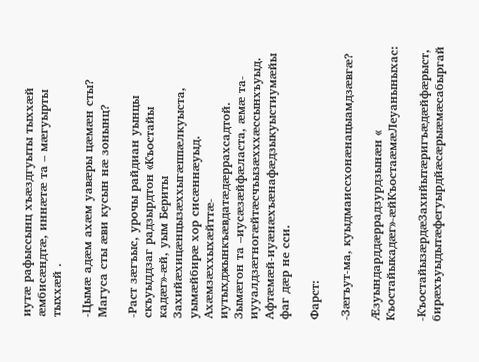иутæ рафыссынц хъæздгуыты тыххæй æмбисæндтæ, иннæтæ та – мæгуырты тыххæй .

-Цымæ адæм ахæм уавæры цæмæн сты? Магуса сты æви кусын нæ зонынц?

-Раст зæгъыс, урочы райдиан уынцы скъуыддзаг радзырдтон «Къостайы кадæг»-æй, уым Бериты Захийæхицæнцызæххыгæппæлкуыста, уымæйбирæ хор сисæннæуыд. Ахæмзæххыхæйттæ-иутыхджынкъæвдатæдæррахсадтой. Зымæгон та –иусæзæйфæласта, æмæ та-иууалдзæгногæйтæсчъызæхххæссынхъуыд. Афтæмæй-иуæнæхъæнафæдзыкуыстиумæйы фаг дæр не сси.

Фарст:

-Зæгъут-ма, куыдмаиссхонæнацыамдзæвгæ?

Æзуындарддæррадзурдзынæн « Къостайыкадæг»-æйКъостаæмæЛеуаныныхас:

-КъостайызæрдæЗахийытæригъæдæйфæрыст, бирæхъуыдытæфегуырдйæсæрыæмæсабыргай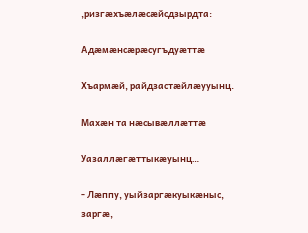,ризгæхъæлæсæйсдзырдта:

Адæмæнсæрæсугъдуæттæ

Хъармæй, райдзастæйлæууынц.

Махæн та нæсывæллæттæ

Уазаллæгæттыкæуынц…

- Лæппу, уыйзаргæкуыкæныс, заргæ,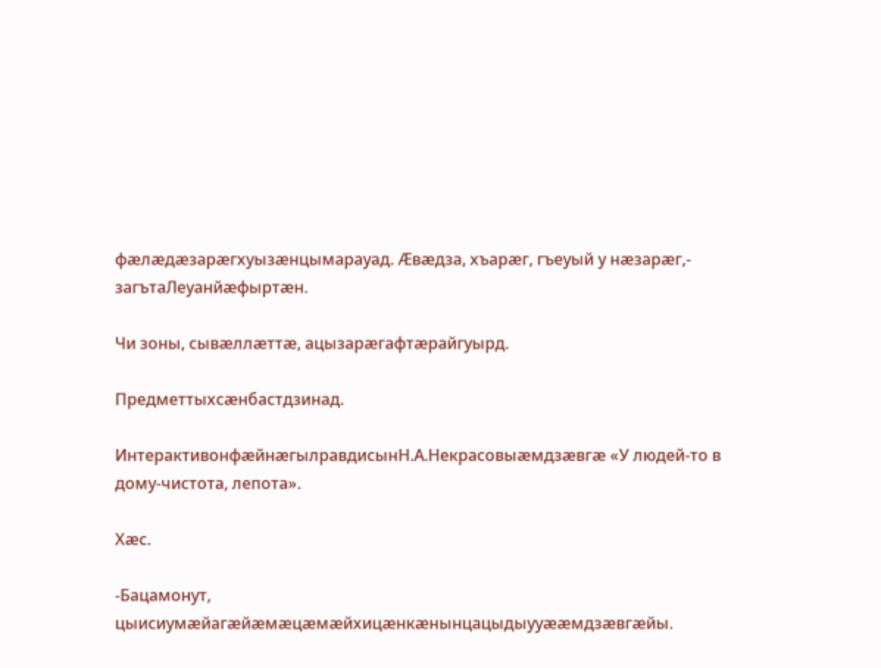фæлæдæзарæгхуызæнцымарауад. Æвæдза, хъарæг, гъеуый у нæзарæг,- загътаЛеуанйæфыртæн.

Чи зоны, сывæллæттæ, ацызарæгафтæрайгуырд.

Предметтыхсæнбастдзинад.

ИнтерактивонфæйнæгылравдисынН.А.Некрасовыæмдзæвгæ «У людей-то в дому-чистота, лепота».

Хæс.

-Бацамонут, цыисиумæйагæйæмæцæмæйхицæнкæнынцацыдыууææмдзæвгæйы.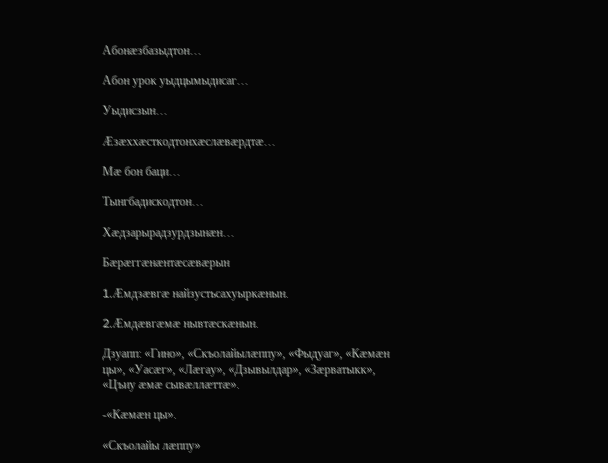Абонæзбазыдтон…

Абон урок уыдцымыдисаг…

Уыдисзын…

Æзæххæсткодтонхæслæвæрдтæ…

Мæ бон баци…

Тынгбадискодтон…

Хæдзарырадзурдзынæн…

Бæрæггæнæнтæсæвæрын

1.Æмдзæвгæ найзустьсахуыркæнын.

2.Æмдæвгæмæ нывтæскæнын.

Дзуапп: «Гино», «Скъолайылæппу», «Фыдуаг», «Кæмæн цы», «Уасæг», «Лæгау», «Дзывылдар», «Зæрватыкк», «Цъиу æмæ сывæллæттæ».

-«Кæмæн цы».

«Скъолайы лæппу»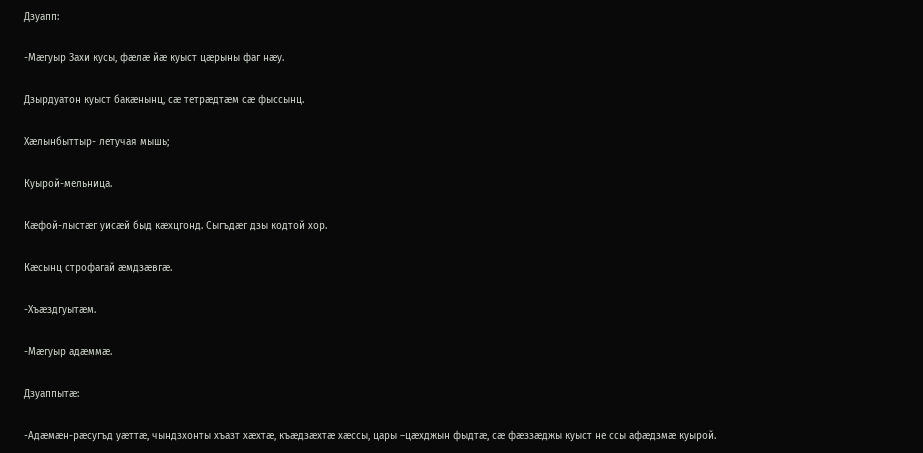Дзуапп:

-Мæгуыр Захи кусы, фæлæ йæ куыст цæрыны фаг нæу.

Дзырдуатон куыст бакæнынц, сæ тетрæдтæм сæ фыссынц.

Хæлынбыттыр- летучая мышь;

Куырой-мельница.

Кæфой-лыстæг уисæй быд кæхцгонд. Сыгъдæг дзы кодтой хор.

Кæсынц строфагай æмдзæвгæ.

-Хъæздгуытæм.

-Мæгуыр адæммæ.

Дзуаппытæ:

-Адæмæн-рæсугъд уæттæ, чындзхонты хъазт хæхтæ, къæдзæхтæ хæссы, цары –цæхджын фыдтæ, сæ фæззæджы куыст не ссы афæдзмæ куырой.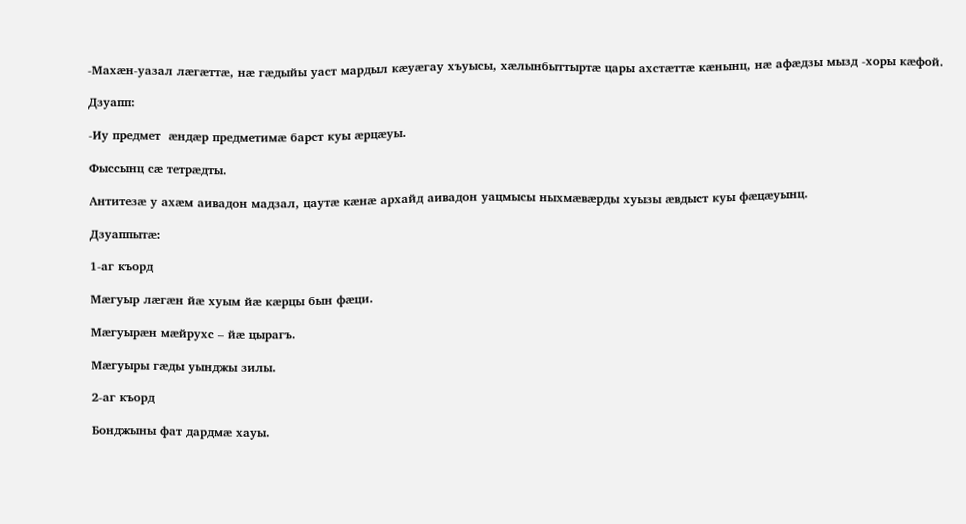-Махæн-уазал лæгæттæ, нæ гæдыйы уаст мардыл кæуæгау хъуысы, хæлынбыттыртæ цары ахстæттæ кæнынц, нæ афæдзы мызд -хоры кæфой.

Дзуапп:

-Иу предмет  æндæр предметимæ барст куы æрцæуы.

Фыссынц сæ тетрæдты.

Антитезæ у ахæм аивадон мадзал, цаутæ кæнæ архайд аивадон уацмысы ныхмæвæрды хуызы æвдыст куы фæцæуынц.

Дзуаппытæ:

1-аг къорд

Мæгуыр лæгæн йæ хуым йæ кæрцы бын фæци.

Мæгуырæн мæйрухс – йæ цырагъ.

Мæгуыры гæды уынджы зилы.

2-аг къорд

Бонджыны фат дардмæ хауы.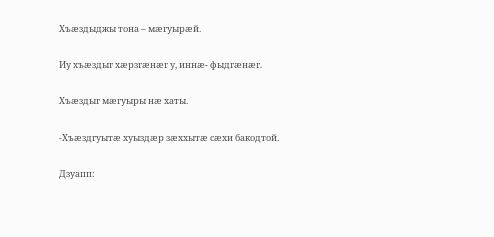Хъæздыджы тона – мæгуырæй.

Иу хъæздыг хæрзгæнæг у, иннæ- фыдгæнæг.

Хъæздыг мæгуыры нæ хаты.

-Хъæздгуытæ хуыздæр зæххытæ сæхи бакодтой.

Дзуапп: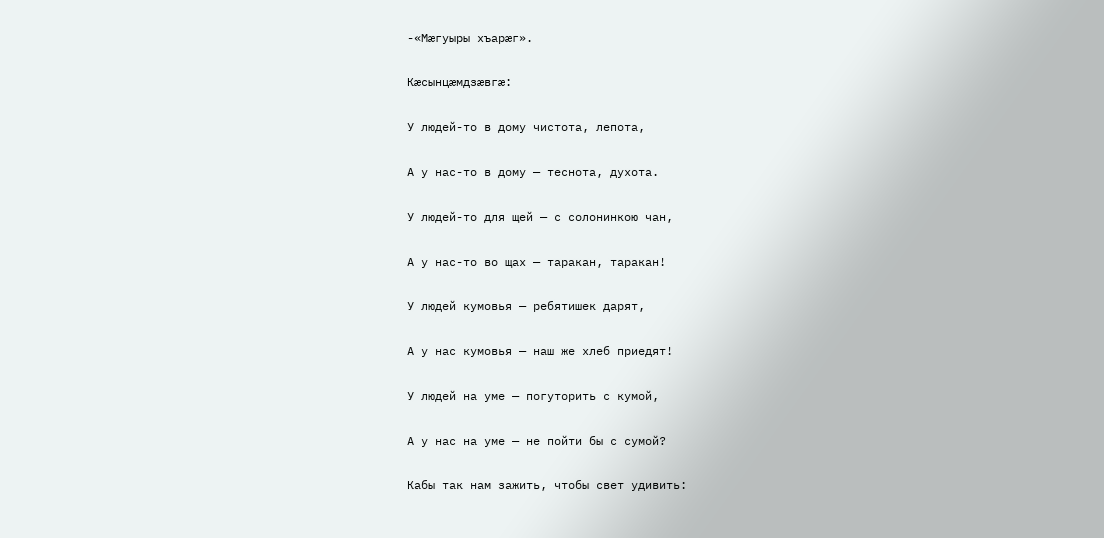-«Мæгуыры хъарæг».

Кæсынцæмдзæвгæ:

У людей-то в дому чистота, лепота,

А у нас-то в дому — теснота, духота.

У людей-то для щей — с солонинкою чан,

А у нас-то во щах — таракан, таракан!

У людей кумовья — ребятишек дарят,

А у нас кумовья — наш же хлеб приедят!

У людей на уме — погуторить с кумой,

А у нас на уме — не пойти бы с сумой?

Кабы так нам зажить, чтобы свет удивить: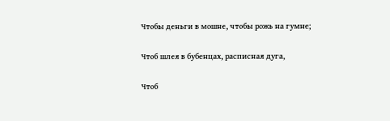Чтобы деньги в мошне, чтобы рожь на гумне;

Чтоб шлея в бубенцах, расписная дуга,

Чтоб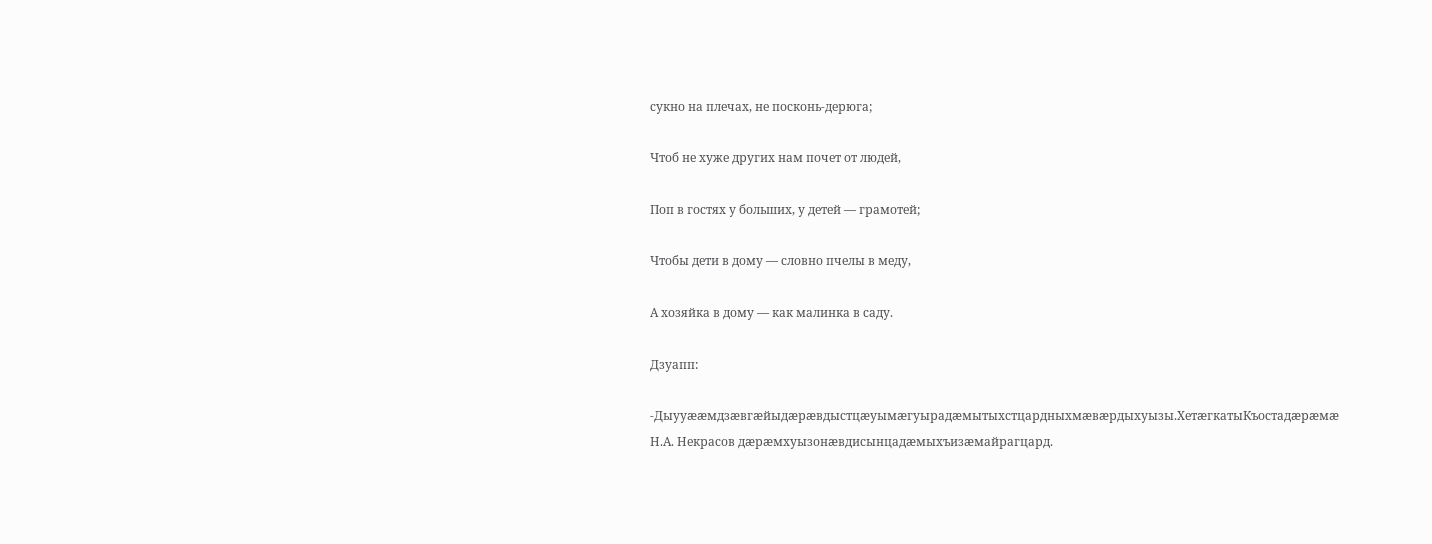сукно на плечах, не посконь-дерюга;

Чтоб не хуже других нам почет от людей,

Поп в гостях у больших, у детей — грамотей;

Чтобы дети в дому — словно пчелы в меду,

А хозяйка в дому — как малинка в саду.

Дзуапп:

-Дыууææмдзæвгæйыдæрæвдыстцæуымæгуырадæмытыхстцардныхмæвæрдыхуызы.ХетæгкатыКъостадæрæмæ  Н.А. Некрасов дæрæмхуызонæвдисынцадæмыхъизæмайрагцард.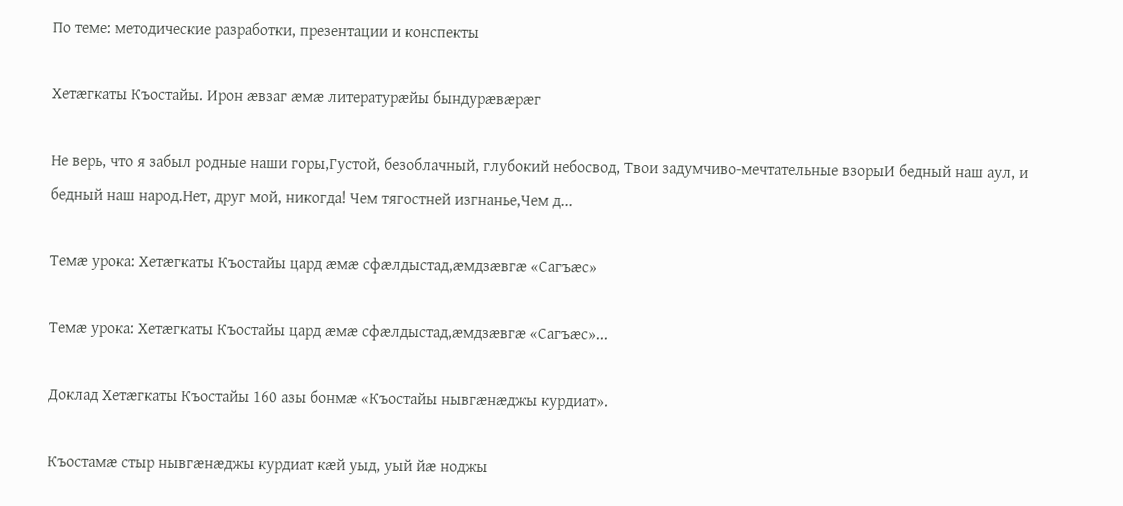По теме: методические разработки, презентации и конспекты

Хетæгкаты Къостайы. Ирон æвзаг æмæ литературæйы бындурæвæрæг

Не верь, что я забыл родные наши горы,Густой, безоблачный, глубокий небосвод, Твои задумчиво-мечтательные взорыИ бедный наш аул, и бедный наш народ.Нет, друг мой, никогда! Чем тягостней изгнанье,Чем д...

Темæ урока: Хетæгкаты Къостайы цард æмæ сфæлдыстад,æмдзæвгæ «Сагъæс»

Темæ урока: Хетæгкаты Къостайы цард æмæ сфæлдыстад,æмдзæвгæ «Сагъæс»...

Доклад Хетæгкаты Къостайы 160 азы бонмæ «Къостайы нывгæнæджы курдиат».

Къостамæ стыр нывгæнæджы курдиат кæй уыд, уый йæ ноджы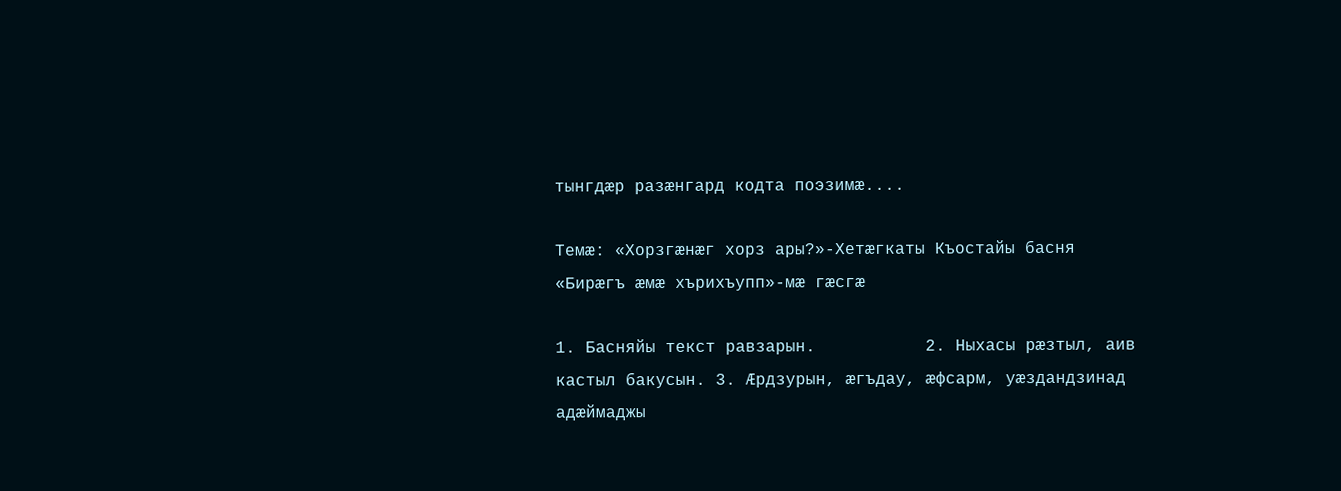тынгдæр разæнгард кодта поэзимæ....

Темæ: «Хорзгæнæг хорз ары?»-Хетæгкаты Къостайы басня «Бирæгъ æмæ хърихъупп»-мæ гæсгæ

1. Басняйы текст равзарын.           2. Ныхасы рæзтыл, аив кастыл бакусын. 3. Æрдзурын, æгъдау, æфсарм, уæздандзинад адæймаджы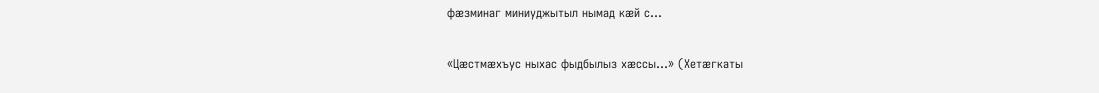фæзминаг миниуджытыл нымад кæй с...

«Цæстмæхъус ныхас фыдбылыз хæссы...» (Хетæгкаты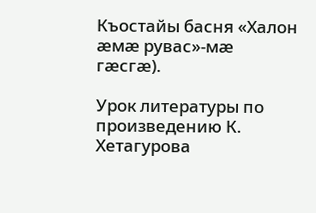Къостайы басня «Халон æмæ рувас»-мæ гæсгæ).

Урок литературы по произведению К. Хетагурова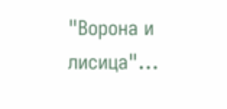"Ворона и лисица"...